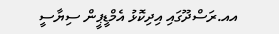އއ.ރަސްދޫގައި އިދިކޮޅު އެމްޑީޕީން ސިޔާސީ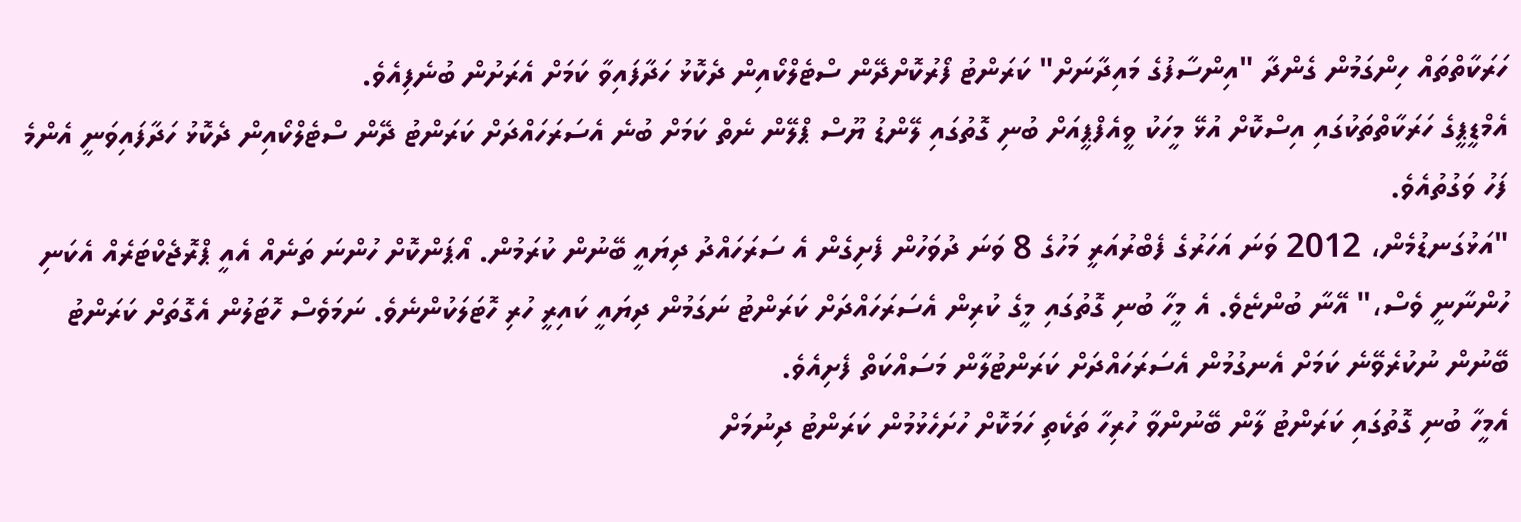ހަރަކާތްތައް ހިންގަމުން ގެންދާ "އިންސާފުގެ މައިދާނަށް" ކަރަންޓު ފޯރުކޮށްދޭން ސްޓެލްކޯއިން ދެކޮޅު ހަދާފައިވާ ކަމަށް އެރަށުން ބުނެފިއެވެ.
އެމްޑީޕީގެ ހަރަކާތްތަކުގައި އިސްކޮށް އުޅޭ މީހަކު ވީއެފްޕީއަށް ބުނި ގޮތުގައި ލޭންޑު ޔޫސް ޕްލޭން ނެތް ކަމަށް ބުނެ އެސަރަހައްދަށް ކަރަންޓު ދޭން ސްޓެލްކޯއިން ދެކޮޅު ހަދާފައިވަނީ އެންމެ ފަހު ވަގުތުއެވެ.
"އަޅުގަނޑުމެން، 2012 ވަނަ އަހަރުގެ ފެބްރުއަރީ މަހުގެ 8 ވަނަ ދުވަހުން ފެށިގެން އެ ސަރަހައްދު ދިޔައީ ބޭނުން ކުރަމުން. އޯޕަންކޮށް ހުންނަ ތަނެއް އެއީ ޕްރޮޖެކްޓަރެއް އެކަނި ހުންނާނީ ވެސް،" އޭނާ ބުންޏެވެ. އެ މީހާ ބުނި ގޮތުގައި މީގެ ކުރިން އެސަރަހައްދަށް ކަރަންޓު ނަގަމުން ދިޔައީ ކައިރީ ހުރި ހޮޓަލަކުންނެވެ. ނަމަވެސް ހޮޓަލުން އެގޮތަށް ކަރަންޓު ބޭނުން ނުކުރެވޭނެ ކަމަށް އެނގުމުން އެސަރަހައްދަށް ކަރަންޓުލާން މަސައްކަތް ފެށިއެވެ.
އެމީހާ ބުނި ގޮތުގައި ކަރަންޓު ލާން ބޭނުންވާ ހުރިހާ ތަކެތި ހަމަކޮށް ހުށަހެޅުމުން ކަރަންޓު ދިނުމަށް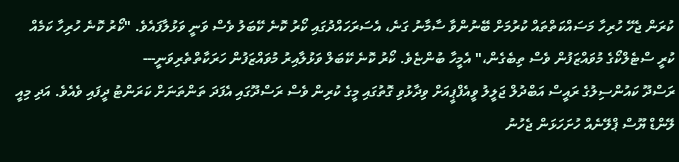ކުރަން ޖެހޭ ހުރިހާ މަސައްކަތްތައް ކުރުމަށް ބޭނުންވާ ސާމާނު ގަނެ، އެސަރަހައްދުގައި ކޯރު ކޮނެ ކޭބަލު ވެސް ވަނީ ވަޅުލާފައެވެ. "ކޯރު ކޮނެ ހުރިހާ ކަމެއް ކުރީ ސްޓެލްކޯގެ މުވައްޒަފުން ވެސް ތިބެގެން،" އެމީހާ ބުންޏެވެ. ކޯރު ކޮނެ ކޭބަލް ވަޅުލާއިރު މުވައްޒަފުން ހަރަކާތްތެރިވަނީ---
ރަސްދޫ ކައުންސިލުގެ ރައީސް އަބްދުލް ޖަލީލު ވީއެފްޕީއަށް ވިދާޅުވި ގޮތުގައި މީގެ ކުރިން ވެސް ރަސްދޫގައި އެފަދަ ތަންތަނަށް ކަރަންޓު ދީފައި ވެއެވެ. އަދި މިއީ ލޭންޑް ޔޫސް ޕްލޭނެއް ހުށަހަޅަން ޖެހުނު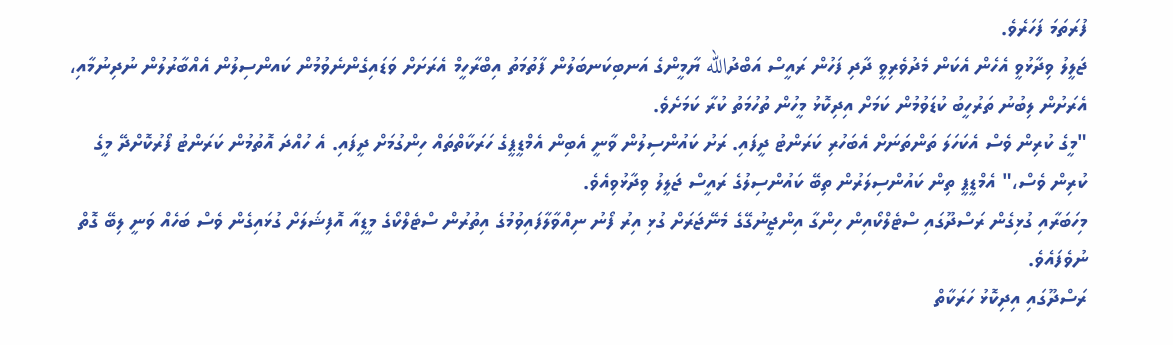ފުރަތަމަ ފަހަރެވެ.
ޖަލީލު ވިދާޅުވީ އެހެން އެކަން މެދުވެރިވީ ދާދި ފަހުން ރައީސް އަބްދުالله ޔާމީންގެ އަނބިކަނބަލުން ފާތުމަތު އިބްރާހީމް އެރަށަށް ވަޑައިގެންނެވުމުން ކައންސިލުން އެއްބާރުލުން ނުދިނުމާއި، އެރަށުން ލިބުނު ތަރުހީބު ކުޑަވުމުން ކަމަށް އިދިކޮޅު މީހުން ތުހުމަތު ކުރާ ކަމަށެވެ.
"މީގެ ކުރިން ވެސް އެކަހަލަ ތަންތަނަށް އެބަހުރި ކަރަންޓު ދީފައި. ރަށު ކައުންސިލުން ވާނީ އެބިން އެމްޑީޕީގެ ހަރަކާތްތައް ހިންގުމަށް ދީފައި. އެ ހުއްދަ އޮތުމުން ކަރަންޓު ފޯރުކޮށްދޭ މީގެ ކުރިން ވެސް،" އެމްޑީޕީ ތިން ކައުންސިލަރުން ތިބޭ ކައުންސިލުގެ ރައީސް ޖަލީލު ވިދާޅުވިއެވެ.
މިހަބަރާއި ގުޅިގެން ރަސްދޫގައި ސްޓެލްކޯއިން ހިންގާ އިންޖީނުގޭގެ މެނޭޖަރަށް ގުޅި އިރު ފޯނު ނިއްވާލާފައިވުމުގެ އިތުރުން ސްޓެލްކޯގެ މީޑިއާ އޮފިޝަލަށް ގުޅައިގެން ވެސް ބަހެއް ވަނީ ލިބޭ ގޮތް ނުވެފައެވެ.
ރަސްދޫގައި އިދިކޮޅު ހަރަކާތް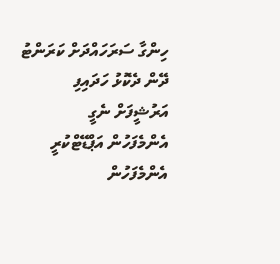ހިންގާ ސަރަހައްދަށް ކަރަންޓު ދޭން ދެކޮޅު ހަދައިފި
އަރުޝީފަށް ނެގީ
އެންމެފަހުން އަޕްޑޭޓްކުރީ
އެންމެފަހުން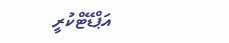އަޕްޑޭޓްކުރީ